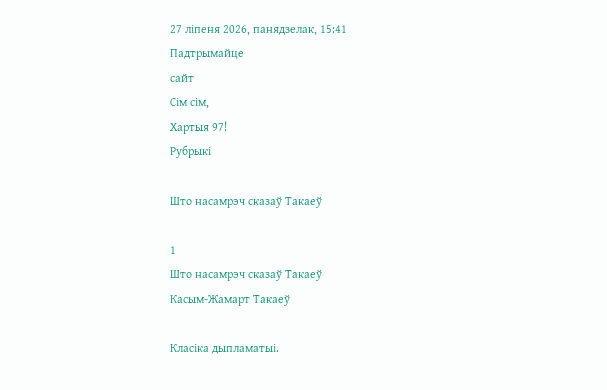27 лiпеня 2026, панядзелак, 15:41
Падтрымайце
сайт
Сім сім,
Хартыя 97!
Рубрыкі

Што насамрэч сказаў Такаеў

1
Што насамрэч сказаў Такаеў
Касым-Жамарт Такаеў

Класіка дыпламатыі.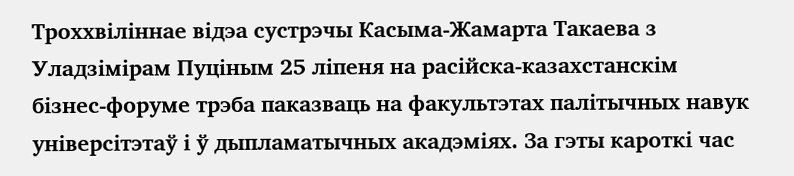Троххвіліннае відэа сустрэчы Касыма-Жамарта Такаева з Уладзімірам Пуціным 25 ліпеня на расійска-казахстанскім бізнес-форуме трэба паказваць на факультэтах палітычных навук універсітэтаў і ў дыпламатычных акадэміях. За гэты кароткі час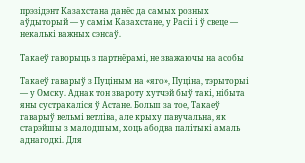прэзідэнт Казахстана данёс да самых розных аўдыторый — у самім Казахстане, у Расіі і ў свеце — некалькі важных сэнсаў.

Такаеў гаворыць з партнёрамі, не зважаючы на асобы

Такаеў гаварыў з Пуціным на «яго», Пуціна, тэрыторыі — у Омску. Аднак тон звароту хутчэй быў такі, нібыта яны сустракаліся ў Астане. Больш за тое, Такаеў гаварыў вельмі ветліва, але крыху павучальна, як старэйшы з малодшым, хоць абодва палітыкі амаль аднагодкі. Для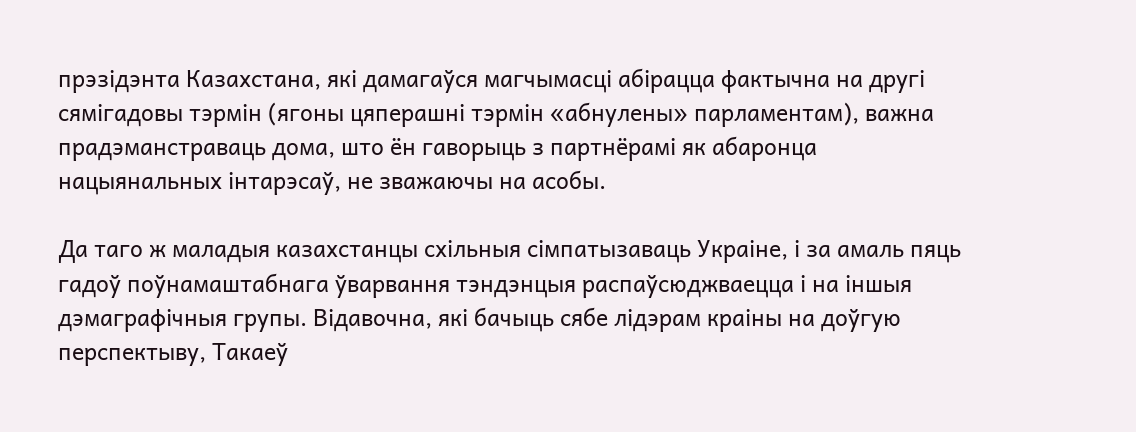прэзідэнта Казахстана, які дамагаўся магчымасці абірацца фактычна на другі сямігадовы тэрмін (ягоны цяперашні тэрмін «абнулены» парламентам), важна прадэманстраваць дома, што ён гаворыць з партнёрамі як абаронца нацыянальных інтарэсаў, не зважаючы на асобы.

Да таго ж маладыя казахстанцы схільныя сімпатызаваць Украіне, і за амаль пяць гадоў поўнамаштабнага ўварвання тэндэнцыя распаўсюджваецца і на іншыя дэмаграфічныя групы. Відавочна, які бачыць сябе лідэрам краіны на доўгую перспектыву, Такаеў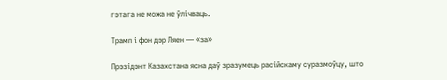гэтага не можа не ўлічваць.

Трамп і фон дэр Ляен — «за»

Прэзідэнт Казахстана ясна даў зразумець расійскаму суразмоўцу, што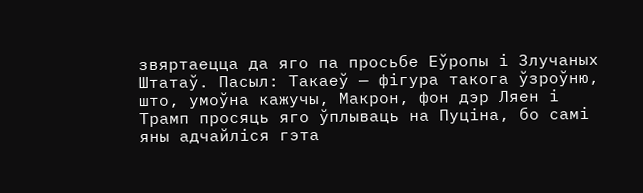звяртаецца да яго па просьбе Еўропы і Злучаных Штатаў. Пасыл: Такаеў — фігура такога ўзроўню, што, умоўна кажучы, Макрон, фон дэр Ляен і Трамп просяць яго ўплываць на Пуціна, бо самі яны адчайліся гэта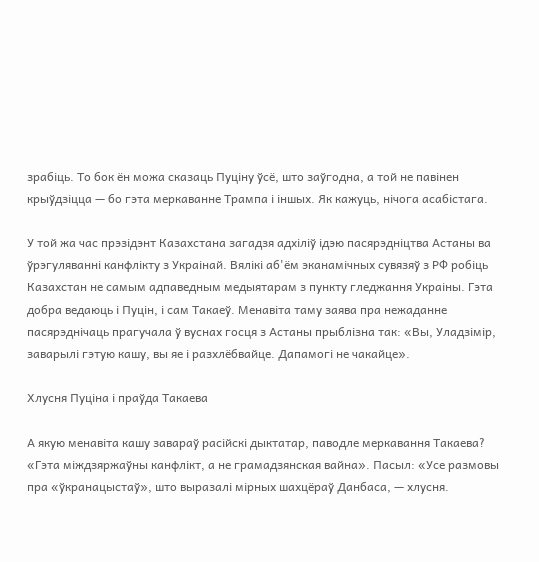зрабіць. То бок ён можа сказаць Пуціну ўсё, што заўгодна, а той не павінен крыўдзіцца — бо гэта меркаванне Трампа і іншых. Як кажуць, нічога асабістага.

У той жа час прэзідэнт Казахстана загадзя адхіліў ідэю пасярэдніцтва Астаны ва ўрэгуляванні канфлікту з Украінай. Вялікі аб'ём эканамічных сувязяў з РФ робіць Казахстан не самым адпаведным медыятарам з пункту гледжання Украіны. Гэта добра ведаюць і Пуцін, і сам Такаеў. Менавіта таму заява пра нежаданне пасярэднічаць прагучала ў вуснах госця з Астаны прыблізна так: «Вы, Уладзімір, заварылі гэтую кашу, вы яе і разхлёбвайце. Дапамогі не чакайце».

Хлусня Пуціна і праўда Такаева

А якую менавіта кашу завараў расійскі дыктатар, паводле меркавання Такаева? «Гэта міждзяржаўны канфлікт, а не грамадзянская вайна». Пасыл: «Усе размовы пра «ўкранацыстаў», што выразалі мірных шахцёраў Данбаса, — хлусня.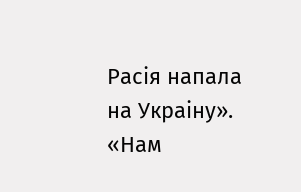Расія напала на Украіну». «Нам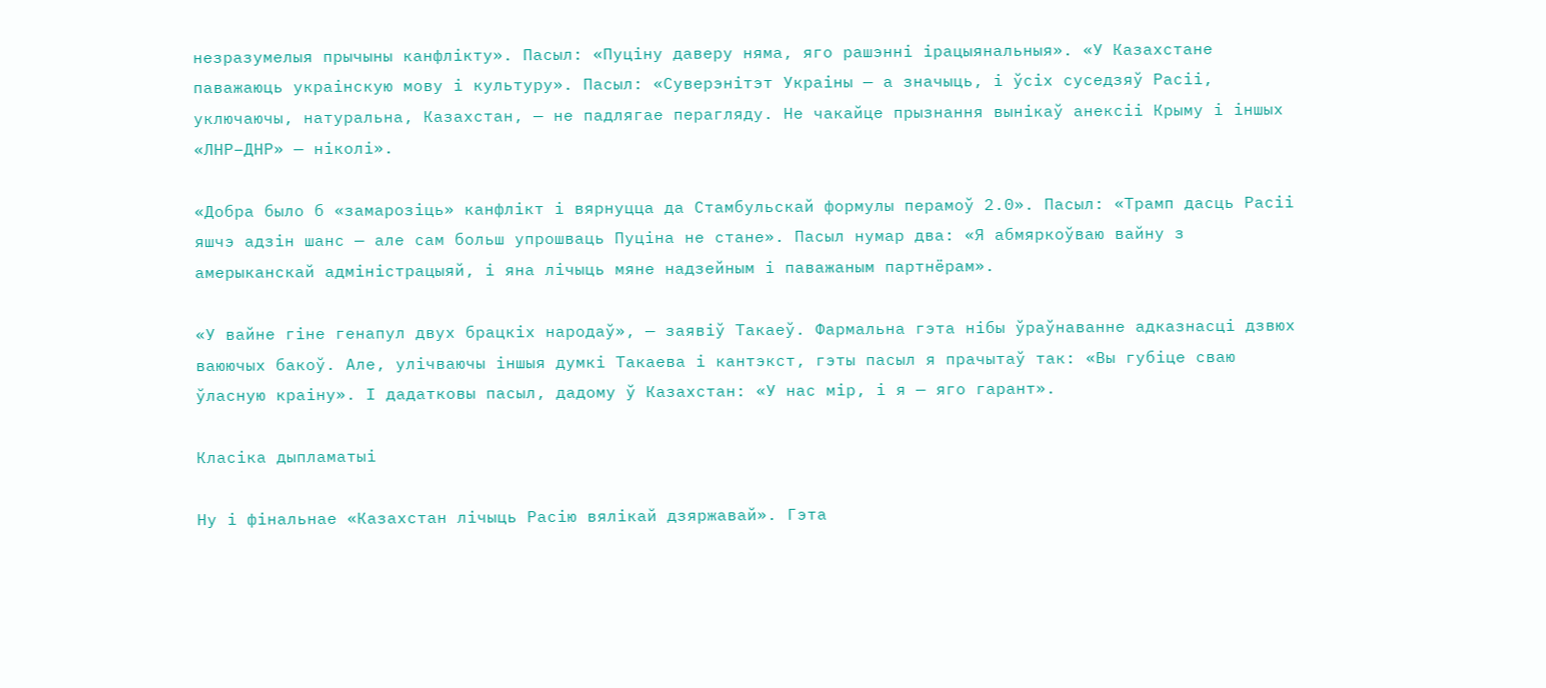незразумелыя прычыны канфлікту». Пасыл: «Пуціну даверу няма, яго рашэнні ірацыянальныя». «У Казахстане паважаюць украінскую мову і культуру». Пасыл: «Суверэнітэт Украіны — а значыць, і ўсіх суседзяў Расіі, уключаючы, натуральна, Казахстан, — не падлягае перагляду. Не чакайце прызнання вынікаў анексіі Крыму і іншых «ЛНР–ДНР» — ніколі».

«Добра было б «замарозіць» канфлікт і вярнуцца да Стамбульскай формулы перамоў 2.0». Пасыл: «Трамп дасць Расіі яшчэ адзін шанс — але сам больш упрошваць Пуціна не стане». Пасыл нумар два: «Я абмяркоўваю вайну з амерыканскай адміністрацыяй, і яна лічыць мяне надзейным і паважаным партнёрам».

«У вайне гіне генапул двух брацкіх народаў», — заявіў Такаеў. Фармальна гэта нібы ўраўнаванне адказнасці дзвюх ваюючых бакоў. Але, улічваючы іншыя думкі Такаева і кантэкст, гэты пасыл я прачытаў так: «Вы губіце сваю ўласную краіну». І дадатковы пасыл, дадому ў Казахстан: «У нас мір, і я — яго гарант».

Класіка дыпламатыі

Ну і фінальнае «Казахстан лічыць Расію вялікай дзяржавай». Гэта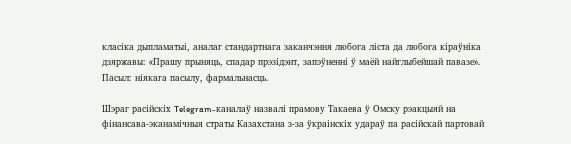класіка дыпламатыі, аналаг стандартнага заканчэння любога ліста да любога кіраўніка дзяржавы: «Прашу прыняць, спадар прэзідэнт, запэўненні ў маёй найглыбейшай павазе». Пасыл: ніякага пасылу, фармальнасць.

Шэраг расійскіх Telegram-каналаў назвалі прамову Такаева ў Омску рэакцыяй на фінансава-эканамічныя страты Казахстана з-за ўкраінскіх удараў па расійскай партовай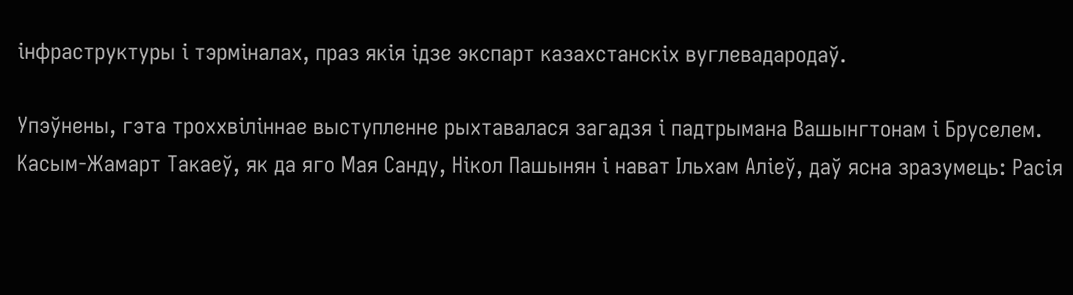інфраструктуры і тэрміналах, праз якія ідзе экспарт казахстанскіх вуглевадародаў.

Упэўнены, гэта троххвіліннае выступленне рыхтавалася загадзя і падтрымана Вашынгтонам і Бруселем. Касым-Жамарт Такаеў, як да яго Мая Санду, Нікол Пашынян і нават Ільхам Аліеў, даў ясна зразумець: Расія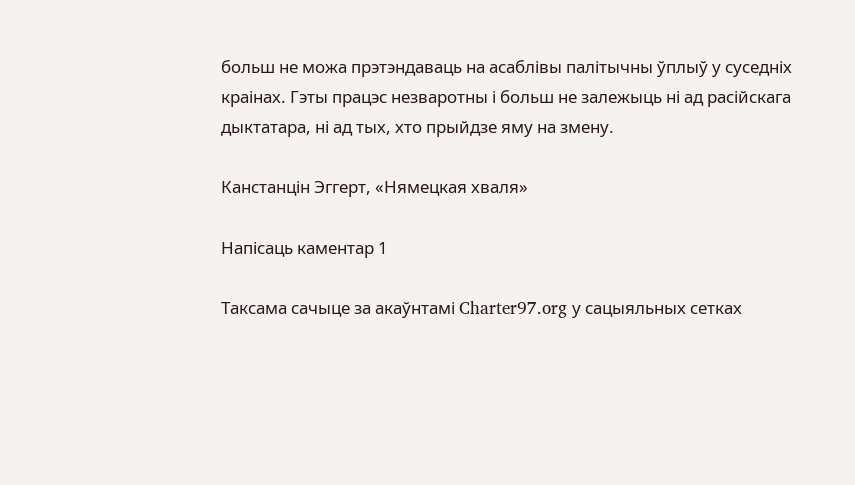больш не можа прэтэндаваць на асаблівы палітычны ўплыў у суседніх краінах. Гэты працэс незваротны і больш не залежыць ні ад расійскага дыктатара, ні ад тых, хто прыйдзе яму на змену.

Канстанцін Эггерт, «Нямецкая хваля»

Напісаць каментар 1

Таксама сачыце за акаўнтамі Charter97.org у сацыяльных сетках